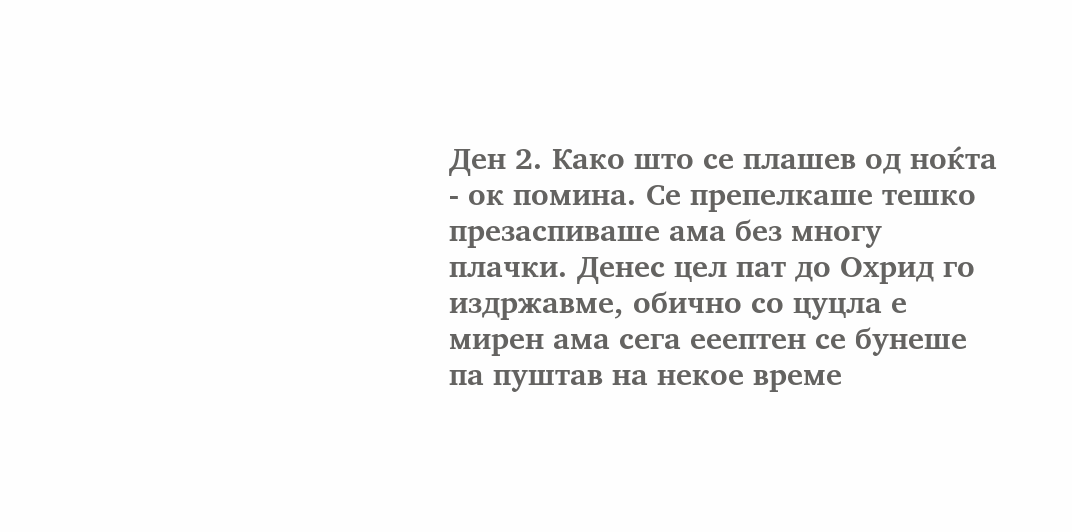Ден 2. Како што се плашев од ноќта - ок помина. Се препелкаше тешко презаспиваше ама без многу плачки. Денес цел пат до Охрид го издржавме, обично со цуцла е мирен ама сега ееептен се бунеше па пуштав на некое време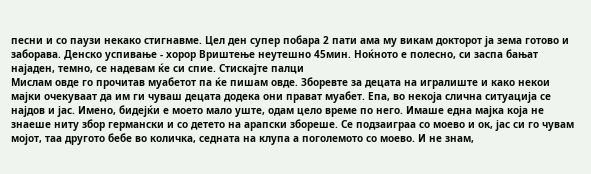песни и со паузи некако стигнавме. Цел ден супер побара 2 пати ама му викам докторот ја зема готово и заборава. Денско успивање - хорор Вриштење неутешно 45мин. Ноќното е полесно, си заспа бањат најаден, темно, се надевам ќе си спие. Стискајте палци
Мислам овде го прочитав муабетот па ќе пишам овде. Зборевте за децата на игралиште и како некои мајки очекуваат да им ги чуваш децата додека они прават муабет. Епа, во некоја слична ситуација се најдов и јас. Имено, бидејќи е моето мало уште, одам цело време по него. Имаше една мајка која не знаеше ниту збор германски и со детето на арапски збореше. Се подзаиграа со моево и ок, јас си го чувам мојот, таа другото бебе во количка, седната на клупа а поголемото со моево. И не знам,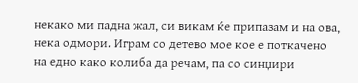некако ми падна жал, си викам ќе припазам и на ова, нека одмори. Играм со детево мое кое е поткачено на едно како колиба да речам, па со синџири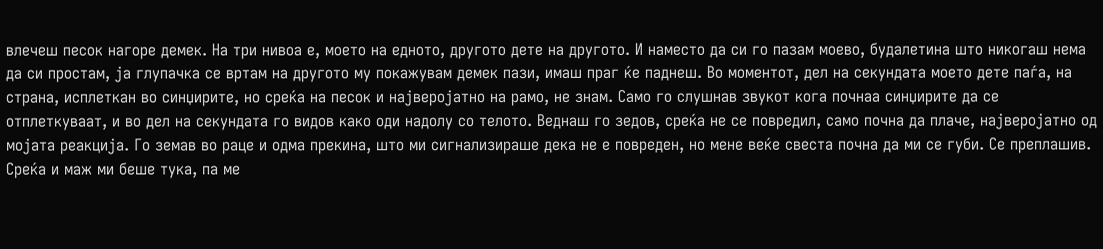влечеш песок нагоре демек. На три нивоа е, моето на едното, другото дете на другото. И наместо да си го пазам моево, будалетина што никогаш нема да си простам, ја глупачка се вртам на другото му покажувам демек пази, имаш праг ќе паднеш. Во моментот, дел на секундата моето дете паѓа, на страна, исплеткан во синџирите, но среќа на песок и најверојатно на рамо, не знам. Само го слушнав звукот кога почнаа синџирите да се отплеткуваат, и во дел на секундата го видов како оди надолу со телото. Веднаш го зедов, среќа не се повредил, само почна да плаче, најверојатно од мојата реакција. Го земав во раце и одма прекина, што ми сигнализираше дека не е повреден, но мене веќе свеста почна да ми се губи. Се преплашив. Среќа и маж ми беше тука, па ме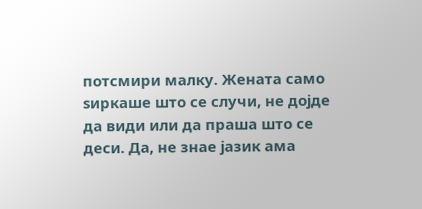потсмири малку. Жената само ѕиркаше што се случи, не дојде да види или да праша што се деси. Да, не знае јазик ама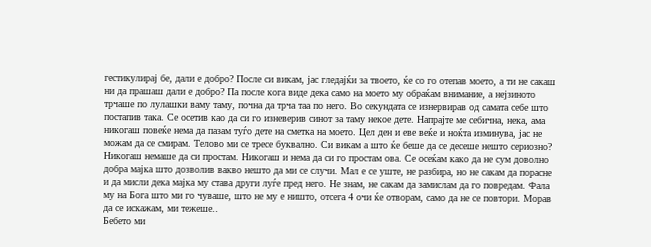гестикулирај бе, дали е добро? После си викам, јас гледајќи за твоето, ќе со го отепав моето, а ти не сакаш ни да прашаш дали е добро? Па после кога виде дека само на моето му обраќам внимание, а нејзиното трчаше по лулашки ваму таму, почна да трча таа по него. Во секундата се изнервирав од самата себе што постапив така. Се осетив као да си го изневерив синот за таму некое дете. Напрајте ме себична, нека, ама никогаш повеќе нема да пазам туѓо дете на сметка на моето. Цел ден и еве веќе и ноќта изминува, јас не можам да се смирам. Телово ми се тресе буквално. Си викам а што ќе беше да се десеше нешто сериозно? Никогаш немаше да си простам. Никогаш и нема да си го простам ова. Се осеќам како да не сум доволно добра мајка што дозволив вакво нешто да ми се случи. Мал е се уште, не разбира, но не сакам да порасне и да мисли дека мајка му става други луѓе пред него. Не знам, не сакам да замислам да го повредам. Фала му на Бога што ми го чуваше, што не му е ништо, отсега 4 очи ќе отворам, само да не се повтори. Морав да се искажам, ми тежеше..
Бебето ми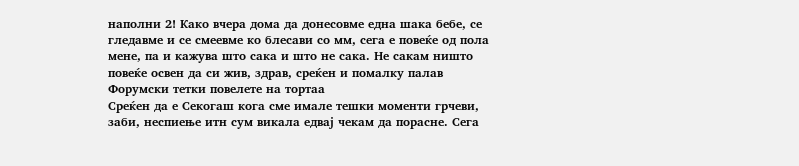наполни 2! Како вчера дома да донесовме една шака бебе, се гледавме и се смеевме ко блесави со мм, сега е повеќе од пола мене, па и кажува што сака и што не сака. Не сакам ништо повеќе освен да си жив, здрав, среќен и помалку палав Форумски тетки повелете на тортаа
Среќен да е Секогаш кога сме имале тешки моменти грчеви, заби, неспиење итн сум викала едвај чекам да порасне. Сега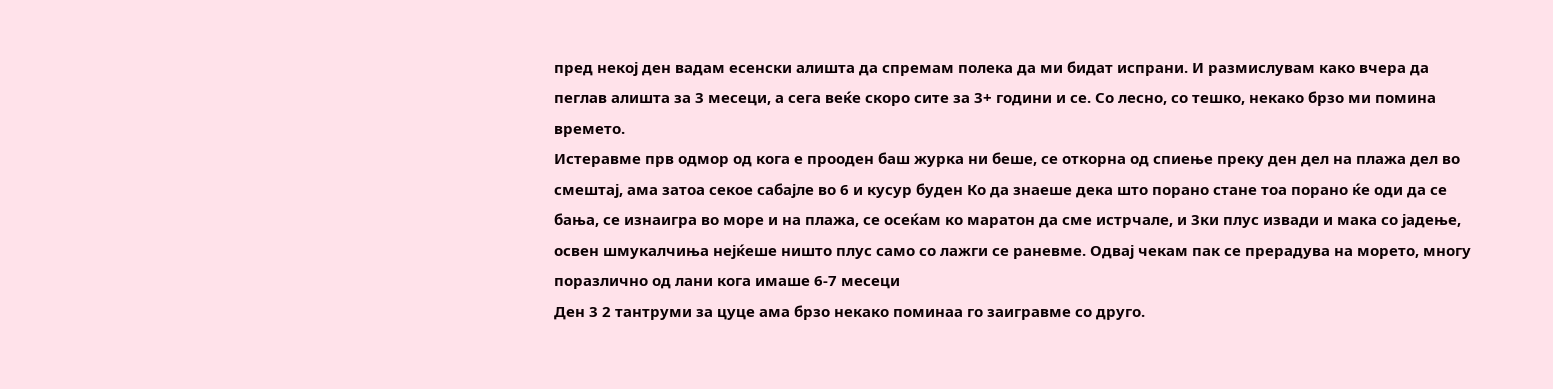пред некој ден вадам есенски алишта да спремам полека да ми бидат испрани. И размислувам како вчера да пеглав алишта за 3 месеци, а сега веќе скоро сите за 3+ години и се. Со лесно, со тешко, некако брзо ми помина времето.
Истеравме прв одмор од кога е прооден баш журка ни беше, се откорна од спиење преку ден дел на плажа дел во смештај, ама затоа секое сабајле во 6 и кусур буден Ко да знаеше дека што порано стане тоа порано ќе оди да се бања, се изнаигра во море и на плажа, се осеќам ко маратон да сме истрчале, и 3ки плус извади и мака со јадење, освен шмукалчиња нејќеше ништо плус само со лажги се раневме. Одвај чекам пак се прерадува на морето, многу поразлично од лани кога имаше 6-7 месеци
Ден 3 2 тантруми за цуце ама брзо некако поминаа го заигравме со друго.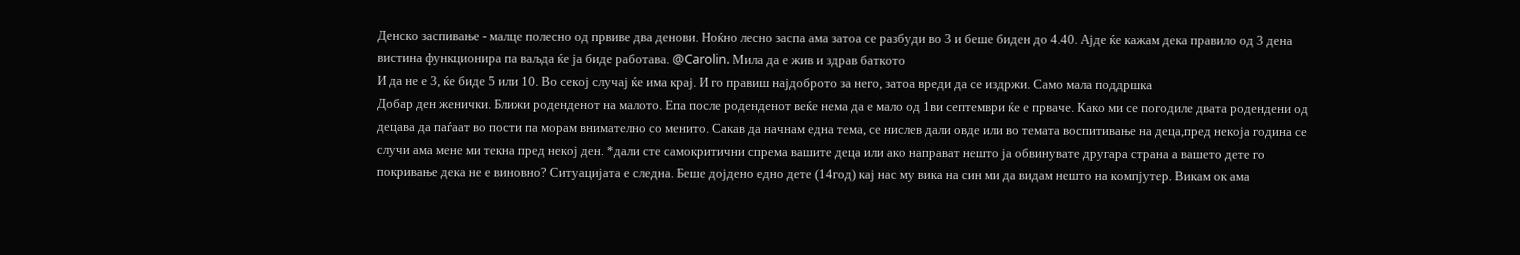Денско заспивање - малце полесно од првиве два денови. Ноќно лесно заспа ама затоа се разбуди во 3 и беше биден до 4.40. Ајде ќе кажам дека правило од 3 дена вистина функционира па ваљда ќе ја биде работава. @Carolin. Мила да е жив и здрав баткото
И да не е 3, ќе биде 5 или 10. Во секој случај ќе има крај. И го правиш најдоброто за него, затоа вреди да се издржи. Само мала поддршка
Добар ден женички. Ближи роденденот на малото. Епа после роденденот веќе нема да е мало од 1ви септември ќе е прваче. Како ми се погодиле двата родендени од децава да паѓаат во пости па морам внимателно со менито. Сакав да начнам една тема, се нислев дали овде или во темата воспитивање на деца,пред некоја година се случи ама мене ми текна пред некој ден. *дали сте самокритични спрема вашите деца или ако направат нешто ја обвинувате другара страна а вашето дете го покривање дека не е виновно? Ситуацијата е следна. Беше дојдено едно дете (14год) кај нас му вика на син ми да видам нешто на компјутер. Викам ок ама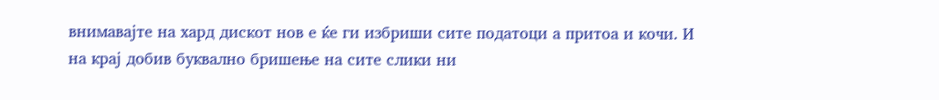внимавајте на хард дискот нов е ќе ги избриши сите податоци а притоа и кочи. И на крај добив буквално бришење на сите слики ни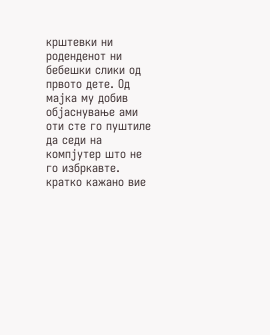крштевки ни роденденот ни бебешки слики од првото дете. Од мајка му добив објаснување ами оти сте го пуштиле да седи на компјутер што не го избркавте. кратко кажано вие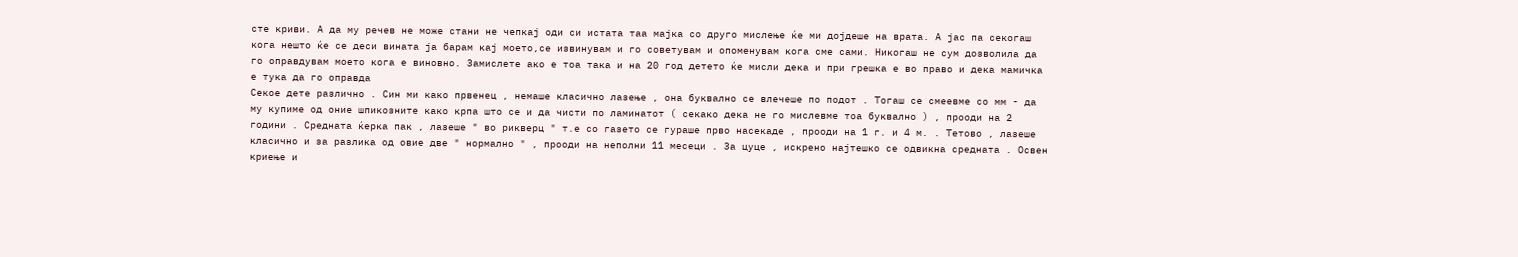сте криви. А да му речев не може стани не чепкај оди си истата таа мајка со друго мислење ќе ми дојдеше на врата. А јас па секогаш кога нешто ќе се деси вината ја барам кај моето,се извинувам и го советувам и опоменувам кога сме сами. Никогаш не сум дозволила да го оправдувам моето кога е виновно. Замислете ако е тоа така и на 20 год детето ќе мисли дека и при грешка е во право и дека мамичка е тука да го оправда
Секое дете различно . Син ми како првенец , немаше класично лазење , она буквално се влечеше по подот . Тогаш се смеевме со мм - да му купиме од оние шпикозните како крпа што се и да чисти по ламинатот ( секако дека не го мислевме тоа буквално ) , прооди на 2 години . Средната ќерка пак , лазеше " во рикверц " т.е со газето се гураше прво насекаде , прооди на 1 г. и 4 м. . Тетово , лазеше класично и за разлика од овие две " нормално " , прооди на неполни 11 месеци . За цуце , искрено најтешко се одвикна средната . Освен криење и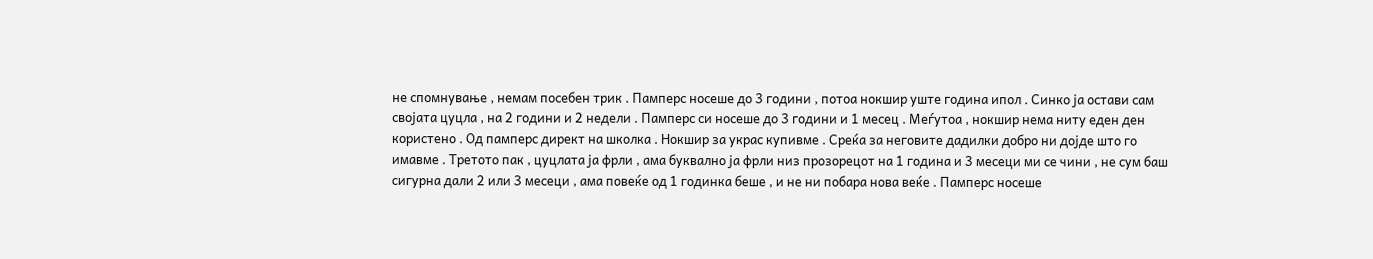не спомнување , немам посебен трик . Памперс носеше до 3 години , потоа нокшир уште година ипол . Синко ја остави сам својата цуцла , на 2 години и 2 недели . Памперс си носеше до 3 години и 1 месец . Меѓутоа , нокшир нема ниту еден ден користено . Од памперс директ на школка . Нокшир за украс купивме . Среќа за неговите дадилки добро ни дојде што го имавме . Третото пак , цуцлата ја фрли , ама буквално ја фрли низ прозорецот на 1 година и 3 месеци ми се чини , не сум баш сигурна дали 2 или 3 месеци , ама повеќе од 1 годинка беше , и не ни побара нова веќе . Памперс носеше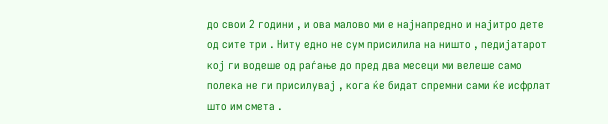до свои 2 години , и ова малово ми е најнапредно и најитро дете од сите три . Ниту едно не сум присилила на ништо , педијатарот кој ги водеше од раѓање до пред два месеци ми велеше само полека не ги присилувај , кога ќе бидат спремни сами ќе исфрлат што им смета .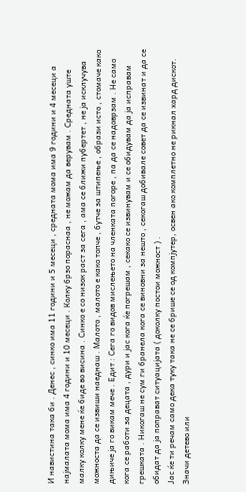И навистина така би . Денес , синко има 11 години и 5 месеци , средната мома има 9 години и 4 месеци а најмалата мома има 4 години и 10 месеци . Колку брзо пораснаа , не можам да верувам . Средната уште малку колку мене ќе биде во висина . Синко е со низок раст за сега , ама се ближи пубертет , не ја исклучува можноста да се извиши наеднаш . Малото , малото е како топче , бутче за штипење , образи исто , стомаче како дињиче ја го викам мече . Едит : Сега го видов мислењето на членката погоре , па да се надоврзам . Не само кога се работи за децата , дури и јас кога ќе погрешам , секако се извинувам и се обидувам да ја исправам грешката . Никогаш не сум ги бранела кога се виновни за нешто , секогаш добивале совет да се извинат и да се обидат да ја поправат ситуацијата ( доколку постои можност ) .
Јас ќе ти речам само дека туку така не се брише се од компјутер, освен ако комплетно не рикнал хард дискот. Значи детево или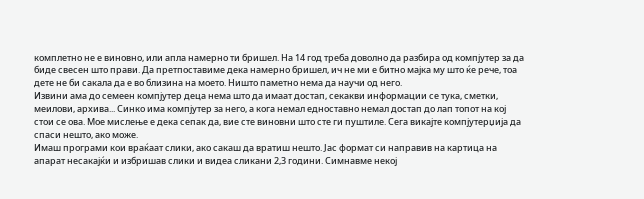комплетно не е виновно, или апла намерно ти бришел. На 14 год треба доволно да разбира од компјутер за да биде свесен што прави. Да претпоставиме дека намерно бришел, ич не ми е битно мајка му што ќе рече, тоа дете не би сакала да е во близина на моето. Ништо паметно нема да научи од него.
Извини ама до семеен компјутер деца нема што да имаат достап, секакви информации се тука, сметки, меилови, архива... Синко има компјутер за него, а кога немал едноставно немал достап до лап топот на кој стои се ова. Мое мислење е дека сепак да, вие сте виновни што сте ги пуштиле. Сега викајте компјутерџија да спаси нешто, ако може.
Имаш програми кои враќаат слики, ако сакаш да вратиш нешто. Јас формат си направив на картица на апарат несакајќи и избришав слики и видеа сликани 2,3 години. Симнавме некој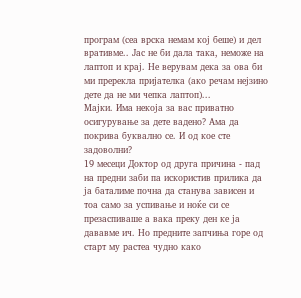програм (сеа врска немам кој беше) и дел вративме.. Јас не би дала така, неможе на лаптоп и крај. Не верувам дека за ова би ми пререкла пријателка (ако речам нејзино дете да не ми чепка лаптоп)...
Мајки. Има некоја за вас приватно осигурување за дете вадено? Ама да покрива буквално се. И од кое сте задоволни?
19 месеци Доктор од друга причина - пад на предни заби па искористив прилика да ја баталиме почна да станува зависен и тоа само за успивање и ноќе си се презаспиваше а вака преку ден ке ја дававме ич. Но предните запчиња горе од старт му растеа чудно како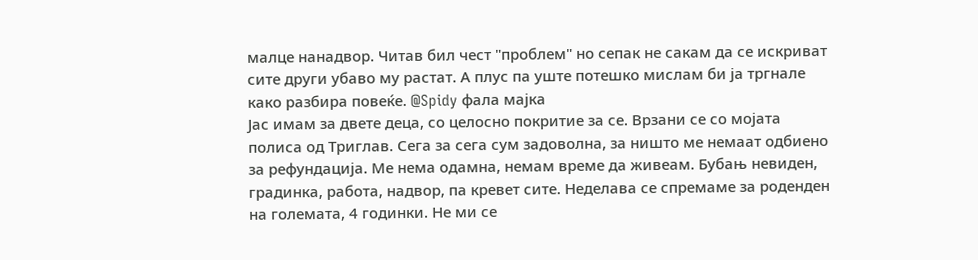малце нанадвор. Читав бил чест "проблем" но сепак не сакам да се искриват сите други убаво му растат. А плус па уште потешко мислам би ја тргнале како разбира повеќе. @Spidy фала мајка
Јас имам за двете деца, со целосно покритие за се. Врзани се со мојата полиса од Триглав. Сега за сега сум задоволна, за ништо ме немаат одбиено за рефундација. Ме нема одамна, немам време да живеам. Бубањ невиден, градинка, работа, надвор, па кревет сите. Неделава се спремаме за роденден на големата, 4 годинки. Не ми се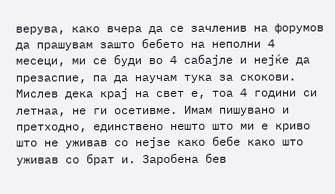верува, како вчера да се зачленив на форумов да прашувам зашто бебето на неполни 4 месеци, ми се буди во 4 сабајле и нејќе да презаспие, па да научам тука за скокови. Мислев дека крај на свет е, тоа 4 години си летнаа, не ги осетивме. Имам пишувано и претходно, единствено нешто што ми е криво што не уживав со нејзе како бебе како што уживав со брат и. Заробена бев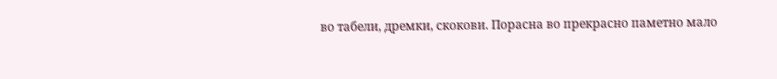во табели, дремки, скокови. Порасна во прекрасно паметно мало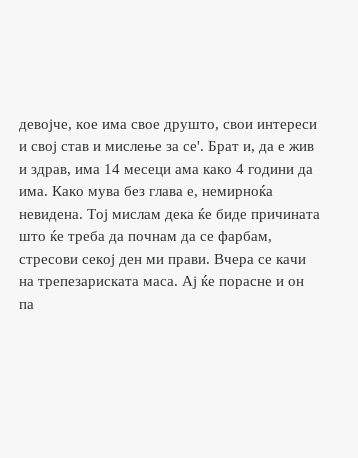девојче, кое има свое друшто, свои интереси и свој став и мислење за се'. Брат и, да е жив и здрав, има 14 месеци ама како 4 години да има. Како мува без глава е, немирноќа невидена. Тој мислам дека ќе биде причината што ќе треба да почнам да се фарбам, стресови секој ден ми прави. Вчера се качи на трепезариската маса. Ај ќе порасне и он па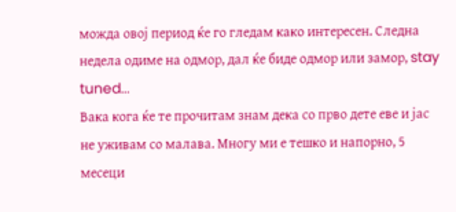можда овој период ќе го гледам како интересен. Следна недела одиме на одмор, дал ќе биде одмор или замор, stay tuned...
Вака кога ќе те прочитам знам дека со прво дете еве и јас не уживам со малава. Многу ми е тешко и напорно, 5 месеци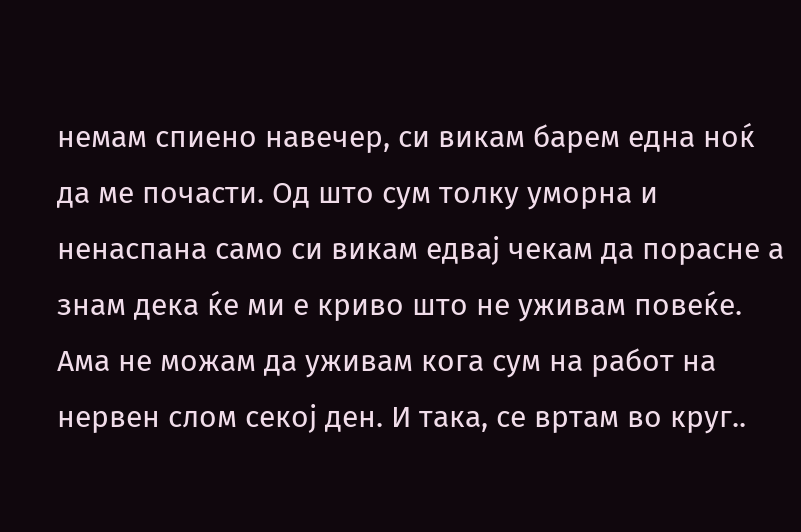немам спиено навечер, си викам барем една ноќ да ме почасти. Од што сум толку уморна и ненаспана само си викам едвај чекам да порасне а знам дека ќе ми е криво што не уживам повеќе. Ама не можам да уживам кога сум на работ на нервен слом секој ден. И така, се вртам во круг..